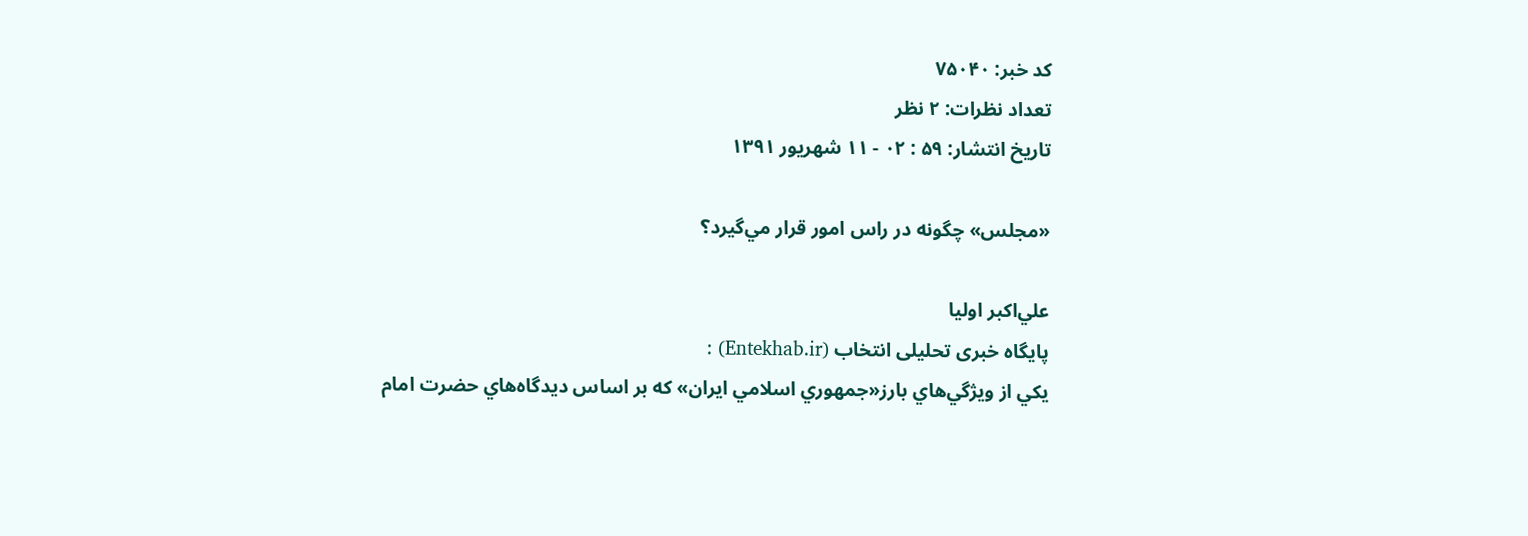کد خبر: ۷۵۰۴۰
تعداد نظرات: ۲ نظر
تاریخ انتشار: ۵۹ : ۰۲ - ۱۱ شهريور ۱۳۹۱

«مجلس» چگونه در راس امور قرار مي‌گيرد؟

علي‌اكبر اوليا
پایگاه خبری تحلیلی انتخاب (Entekhab.ir) :
يكي از ويژگي‌هاي بارز«جمهوري اسلامي ايران» كه بر اساس ديدگاه‌هاي حضرت امام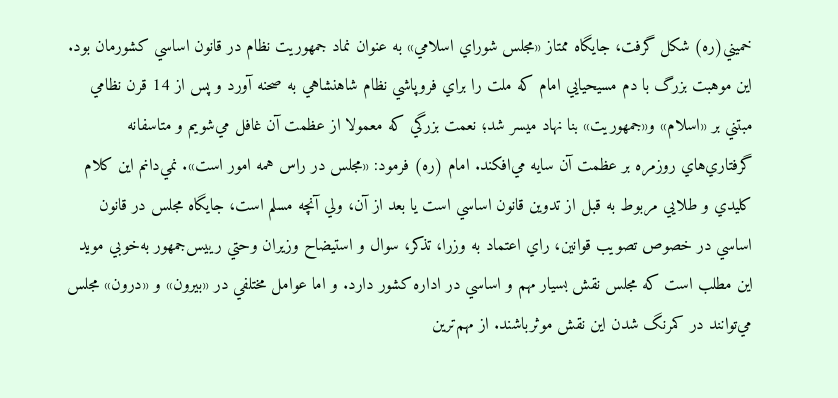خميني(ره) شكل گرفت، جايگاه ممتاز «مجلس شوراي اسلامي» به عنوان نماد جمهوريت نظام در قانون اساسي كشورمان بود. اين موهبت بزرگ با دم مسيحيايي امام كه ملت را براي فروپاشي نظام شاهنشاهي به صحنه آورد و پس از 14 قرن نظامي مبتني بر «اسلام» و«جمهوريت» بنا نهاد ميسر شد؛ نعمت بزرگي كه معمولا از عظمت آن غافل مي‌شويم و متاسفانه گرفتاري‌هاي روزمره بر عظمت آن سايه مي‌افكند. امام (ره) فرمود: «مجلس در راس همه امور است». نمي‌دانم اين كلام كليدي و طلايي مربوط به قبل از تدوين قانون اساسي است يا بعد از آن، ولي آنچه مسلم است، جايگاه مجلس در قانون اساسي در خصوص تصويب قوانين، راي اعتماد به وزرا، تذكر، سوال و استيضاح وزيران وحتي رييس‌جمهور به‌خوبي مويد اين مطلب است كه مجلس نقش بسيار مهم و اساسي در اداره كشور دارد. و اما عوامل مختلفي در «بيرون» و «درون» مجلس مي‌توانند در كمرنگ شدن اين نقش موثرباشند. از مهم‌ترين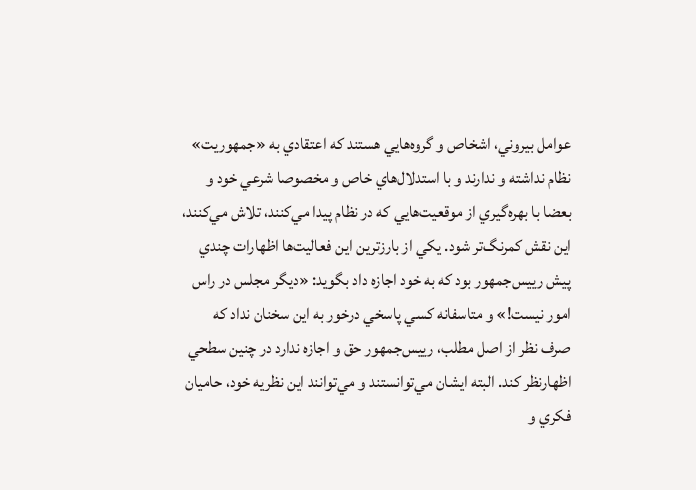عوامل بيروني، اشخاص و گروه‌هايي هستند كه اعتقادي به «جمهوريت» نظام نداشته و ندارند و با استدلال‌هاي خاص و مخصوصا شرعي خود و بعضا با بهره‌گيري از موقعيت‌هايي كه در نظام پيدا مي‌كنند، تلاش مي‌كنند، اين نقش كمرنگ‌تر شود. يكي از بارز‌ترين اين فعاليت‌ها اظهارات چندي پيش رييس‌جمهور بود كه به خود اجازه داد بگويد: «ديگر مجلس در راس امور نيست!» و متاسفانه كسي پاسخي درخور به اين سخنان نداد كه صرف نظر از اصل مطلب، رييس‌جمهور حق و اجازه ندارد در چنين سطحي اظهارنظر كند. البته ايشان مي‌توانستند و مي‌توانند اين نظريه خود، حاميان فكري و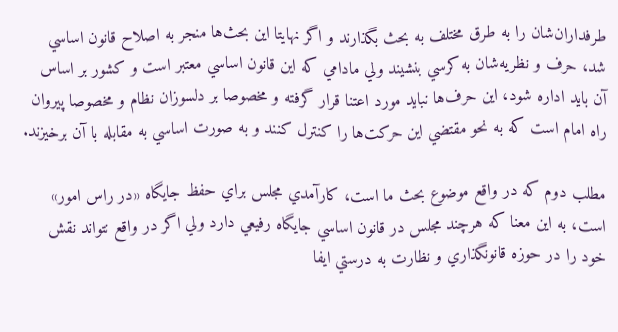طرفداران‌شان را به طرق مختلف به بحث بگذارند و اگر نهايتا اين بحث‌ها منجر به اصلاح قانون اساسي شد، حرف و نظريه‌شان به كرسي بنشيند ولي مادامي كه اين قانون اساسي معتبر است و كشور بر اساس آن بايد اداره شود، اين حرف‌ها نبايد مورد اعتنا قرار گرفته و مخصوصا بر دلسوزان نظام و مخصوصا پيروان راه امام است كه به نحو مقتضي اين حركت‌ها را كنترل كنند و به صورت اساسي به مقابله با آن برخيزند.

مطلب دوم كه در واقع موضوع بحث ما است، كارآمدي مجلس براي حفظ جايگاه «در راس امور» است، به اين معنا كه هرچند مجلس در قانون اساسي جايگاه رفيعي دارد ولي اگر در واقع نتواند نقش خود را در حوزه قانونگذاري و نظارت به درستي ايفا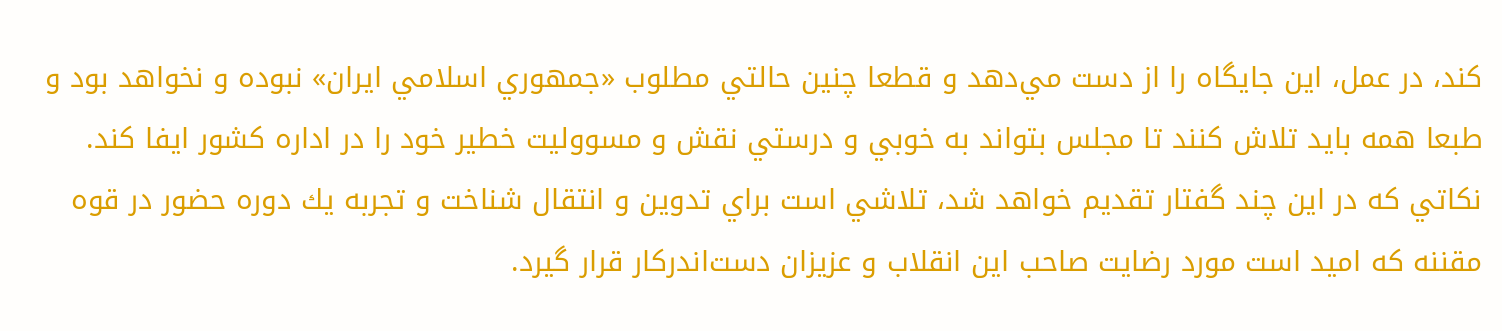كند، در عمل، اين جايگاه را از دست مي‌دهد و قطعا چنين حالتي مطلوب «جمهوري اسلامي ايران» نبوده و نخواهد بود و طبعا همه بايد تلاش كنند تا مجلس بتواند به خوبي و درستي نقش و مسووليت خطير خود را در اداره كشور ايفا كند. نكاتي كه در اين چند گفتار تقديم خواهد شد، تلاشي است براي تدوين و انتقال شناخت و تجربه يك دوره حضور در قوه مقننه كه اميد است مورد رضايت صاحب اين انقلاب و عزيزان دست‌اندركار قرار گيرد.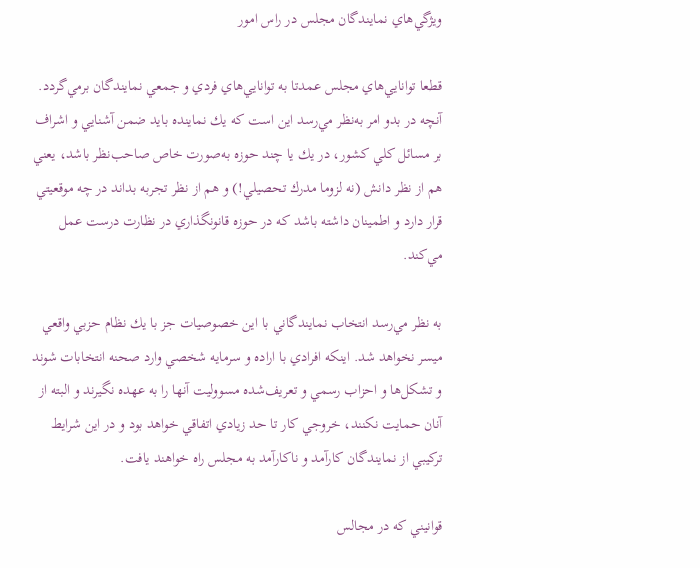ويژگي‌هاي نمايندگان مجلس در راس امور

قطعا توانايي‌هاي مجلس عمدتا به توانايي‌هاي فردي و جمعي نمايندگان برمي‌گردد. آنچه در بدو امر به‌نظر مي‌رسد اين است كه يك نماينده بايد ضمن آشنايي و اشراف بر مسائل كلي كشور، در يك يا چند حوزه به‌صورت خاص صاحب‌نظر باشد، يعني هم از نظر دانش (نه لزوما مدرك تحصيلي!) و هم از نظر تجربه بداند در چه موقعيتي قرار دارد و اطمينان داشته باشد كه در حوزه قانونگذاري در نظارت درست عمل مي‌كند.

به نظر مي‌رسد انتخاب نمايندگاني با اين خصوصيات جز با يك نظام حزبي واقعي ميسر نخواهد شد. اينكه افرادي با اراده و سرمايه شخصي وارد صحنه انتخابات شوند و تشكل‌ها و احزاب رسمي و تعريف‌شده مسووليت آنها را به عهده نگيرند و البته از آنان حمايت نكنند، خروجي كار تا حد زيادي اتفاقي خواهد بود و در اين شرايط تركيبي از نمايندگان كارآمد و ناكارآمد به مجلس راه خواهند يافت.

قوانيني كه در مجالس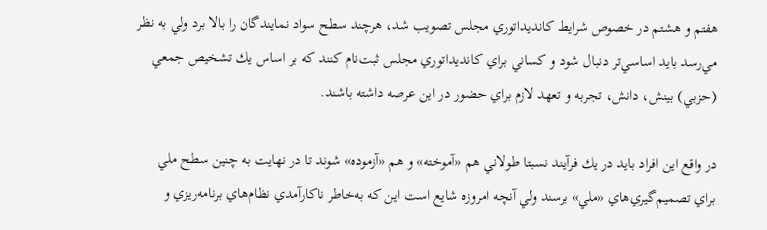هفتم و هشتم در خصوص شرايط كانديداتوري مجلس تصويب شد، هرچند سطح سواد نمايندگان را بالا برد ولي به نظر مي‌رسد بايد اساسي‌تر دنبال شود و كساني براي كانديداتوري مجلس ثبت‌نام كنند كه بر اساس يك تشخيص جمعي (حزبي) بينش، دانش، تجربه و تعهد لازم براي حضور در اين عرصه داشته باشند.

در واقع اين افراد بايد در يك فرآيند نسبتا طولاني هم «آموخته» و هم «آزموده» شوند تا در نهايت به چنين سطح ملي براي تصميم‌گيري‌هاي «ملي» برسند ولي آنچه امروزه شايع است اين كه به‌خاطر ناكارآمدي نظام‌هاي برنامه‌ريزي و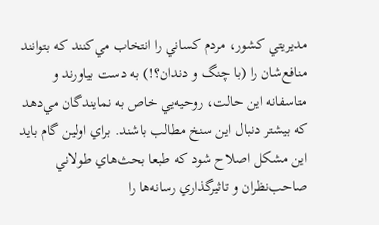مديريتي كشور، مردم كساني را انتخاب مي‌كنند كه بتوانند منافع‌شان را (با چنگ و دندان؟!) به دست بياورند و متاسفانه اين حالت، روحيه‌يي خاص به نمايندگان مي‌دهد كه بيشتر دنبال اين سنخ مطالب باشند. براي اولين گام بايد اين مشكل اصلاح شود كه طبعا بحث‌هاي طولاني صاحب‌نظران و تاثيرگذاري رسانه‌ها را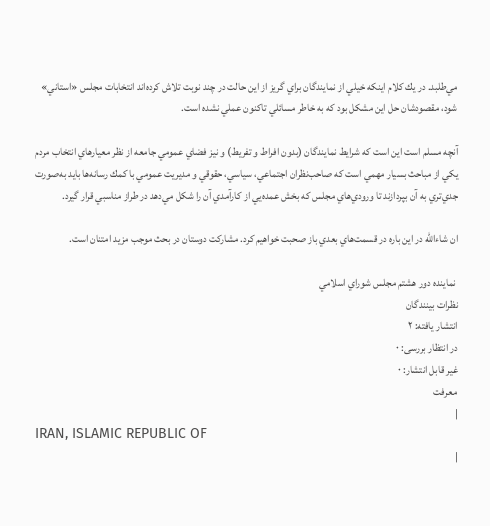مي‌طلبد. در يك كلام اينكه خيلي از نمايندگان براي گريز از اين حالت در چند نوبت تلاش كرده‌اند انتخابات مجلس «استاني» شود، مقصودشان حل اين مشكل بود كه به خاطر مسائلي تاكنون عملي نشده است.

آنچه مسلم است اين است كه شرايط نمايندگان (بدون افراط و تفريط) و نيز فضاي عمومي جامعه از نظر معيارهاي انتخاب مردم يكي از مباحث بسيار مهمي است كه صاحب‌نظران اجتماعي، سياسي، حقوقي و مديريت عمومي با كمك رسانه‌ها بايد به‌صورت جدي‌تري به آن بپردازند تا ورودي‌هاي مجلس كه بخش عمده‌يي از كارآمدي آن را شكل مي‌دهد در طراز مناسبي قرار گيرد.

ان شاءالله در اين باره در قسمت‌هاي بعدي باز صحبت خواهيم كرد. مشاركت دوستان در بحث موجب مزيد امتنان است.

 نماينده دور هشتم مجلس شوراي اسلامي
نظرات بینندگان
انتشار یافته: ۲
در انتظار بررسی: ۰
غیر قابل انتشار: ۰
معرفت
|
IRAN, ISLAMIC REPUBLIC OF
|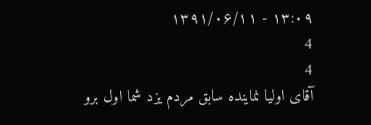۱۳:۰۹ - ۱۳۹۱/۰۶/۱۱
4
4
آقای اولیا نماینده سابق مردم یزد شما اول برو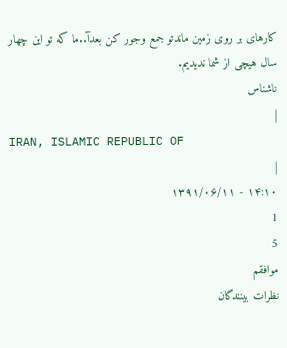کارهای بر روی زمین ماندتو جمع وجور کن بعدآ..ما که تو این چهار سال هیچی از شما ندیدیم.
ناشناس
|
IRAN, ISLAMIC REPUBLIC OF
|
۱۴:۱۰ - ۱۳۹۱/۰۶/۱۱
1
5
موافقم
نظرات بینندگان